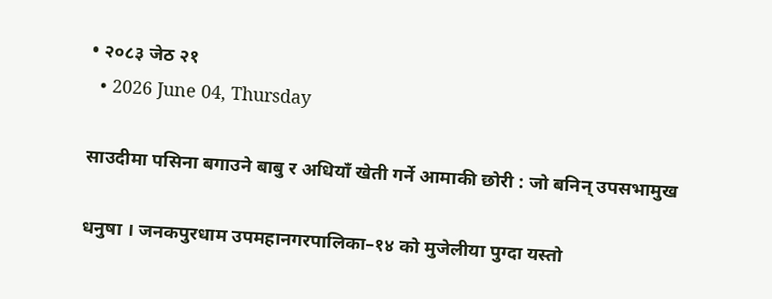• २०८३ जेठ २१
  • 2026 June 04, Thursday

साउदीमा पसिना बगाउने बाबु र अधियाँ खेती गर्ने आमाकी छोरी : जो बनिन् उपसभामुख

धनुषा । जनकपुरधाम उपमहानगरपालिका–१४ को मुजेलीया पुग्दा यस्तो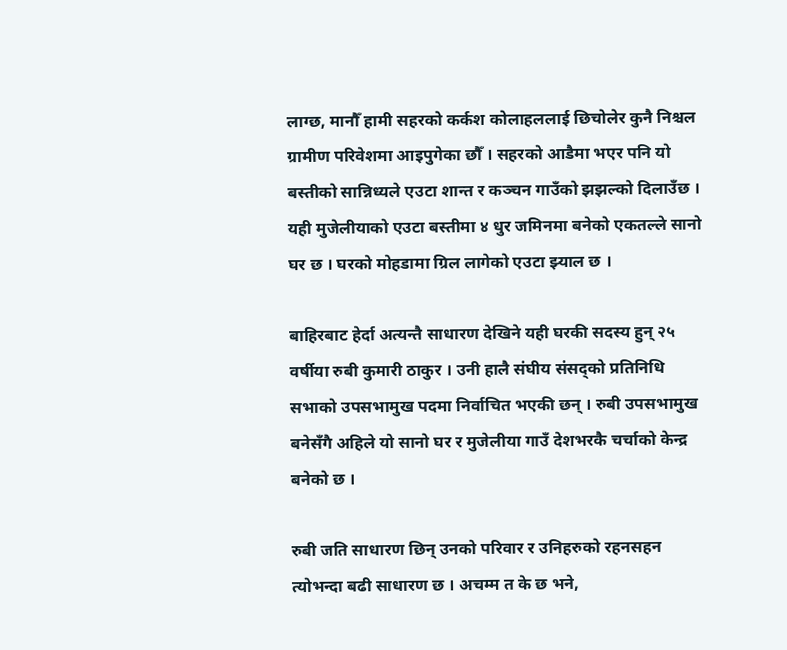लाग्छ, मानौँ हामी सहरको कर्कश कोलाहललाई छिचोलेर कुनै निश्चल ग्रामीण परिवेशमा आइपुगेका छौँ । सहरको आडैमा भएर पनि यो बस्तीको सान्निध्यले एउटा शान्त र कञ्चन गाउँको झझल्को दिलाउँछ । यही मुजेलीयाको एउटा बस्तीमा ४ धुर जमिनमा बनेको एकतल्ले सानो घर छ । घरको मोहडामा ग्रिल लागेको एउटा झ्याल छ ।

बाहिरबाट हेर्दा अत्यन्तै साधारण देखिने यही घरकी सदस्य हुन् २५ वर्षीया रुबी कुमारी ठाकुर । उनी हालै संघीय संसद्को प्रतिनिधि सभाको उपसभामुख पदमा निर्वाचित भएकी छन् । रुबी उपसभामुख बनेसँगै अहिले यो सानो घर र मुजेलीया गाउँ देशभरकै चर्चाको केन्द्र बनेको छ ।

रुबी जति साधारण छिन् उनको परिवार र उनिहरुको रहनसहन त्योभन्दा बढी साधारण छ । अचम्म त के छ भने,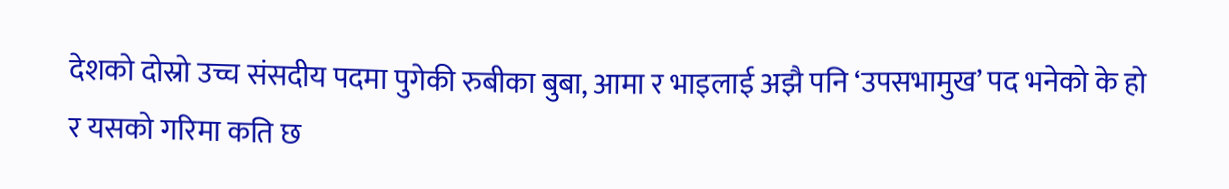देशको दोस्रो उच्च संसदीय पदमा पुगेकी रुबीका बुबा, आमा र भाइलाई अझै पनि ‘उपसभामुख’ पद भनेको के हो र यसको गरिमा कति छ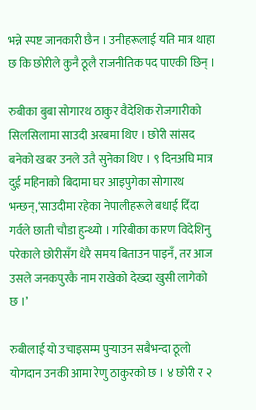भन्ने स्पष्ट जानकारी छैन । उनीहरूलाई यति मात्र थाहा छ कि छोरीले कुनै ठूलै राजनीतिक पद पाएकी छिन् ।

रुबीका बुबा सोगारथ ठाकुर वैदेशिक रोजगारीको सिलसिलामा साउदी अरबमा थिए । छोरी सांसद बनेको खबर उनले उतै सुनेका थिए । ९ दिनअघि मात्र दुई महिनाको बिदामा घर आइपुगेका सोगारथ भन्छन्,‘साउदीमा रहेका नेपालीहरूले बधाई दिँदा गर्वले छाती चौडा हुन्थ्यो । गरिबीका कारण विदेशिनु परेकाले छोरीसँग धेरै समय बिताउन पाइनँ, तर आज उसले जनकपुरकै नाम राखेको देख्दा खुसी लागेको छ ।’

रुबीलाई यो उचाइसम्म पुर्‍याउन सबैभन्दा ठूलो योगदान उनकी आमा रेणु ठाकुरको छ । ४ छोरी र २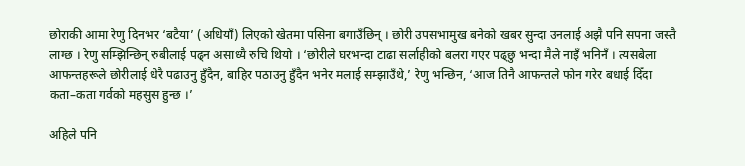छोराकी आमा रेणु दिनभर ‘बटैया’ (अधियाँ) लिएको खेतमा पसिना बगाउँछिन् । छोरी उपसभामुख बनेको खबर सुन्दा उनलाई अझै पनि सपना जस्तै लाग्छ । रेणु सम्झिन्छिन् रुबीलाई पढ्न असाध्यै रुचि थियो । ‘छोरीले घरभन्दा टाढा सर्लाहीको बलरा गएर पढ्छु भन्दा मैले नाइँ भनिनँ । त्यसबेला आफन्तहरूले छोरीलाई धेरै पढाउनु हुँदैन, बाहिर पठाउनु हुँदैन भनेर मलाई सम्झाउँथे,’ रेणु भन्छिन, ‘आज तिनै आफन्तले फोन गरेर बधाई दिँदा कता–कता गर्वको महसुस हुन्छ ।’

अहिले पनि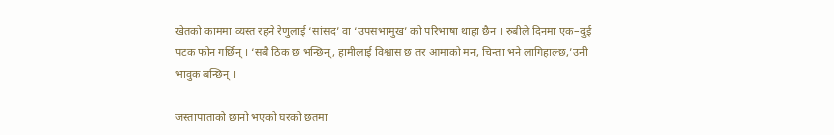खेतको काममा व्यस्त रहने रेणुलाई ‘सांसद’ वा ‘उपसभामुख’ को परिभाषा थाहा छैन । रुबीले दिनमा एक–दुई पटक फोन गर्छिन् । ‘सबै ठिक छ भन्छिन्, हामीलाई विश्वास छ तर आमाको मन, चिन्ता भने लागिहाल्छ,’उनी भावुक बन्छिन् ।

जस्तापाताको छानो भएको घरको छतमा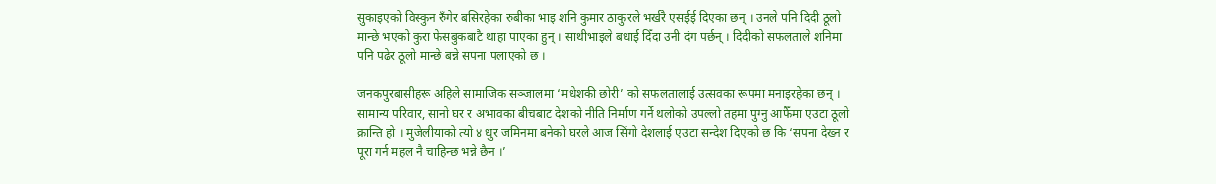सुकाइएको विस्कुन रुँगेर बसिरहेका रुबीका भाइ शनि कुमार ठाकुरले भर्खरै एसईई दिएका छन् । उनले पनि दिदी ठूलो मान्छे भएको कुरा फेसबुकबाटै थाहा पाएका हुन् । साथीभाइले बधाई दिँदा उनी दंग पर्छन् । दिदीको सफलताले शनिमा पनि पढेर ठूलो मान्छे बन्ने सपना पलाएको छ ।

जनकपुरबासीहरू अहिले सामाजिक सञ्जालमा ‘मधेशकी छोरी’ को सफलतालाई उत्सवका रूपमा मनाइरहेका छन् । सामान्य परिवार, सानो घर र अभावका बीचबाट देशको नीति निर्माण गर्ने थलोको उपल्लो तहमा पुग्नु आफैँमा एउटा ठूलो क्रान्ति हो । मुजेलीयाको त्यो ४ धुर जमिनमा बनेको घरले आज सिंगो देशलाई एउटा सन्देश दिएको छ कि ‘सपना देख्न र पूरा गर्न महल नै चाहिन्छ भन्ने छैन ।’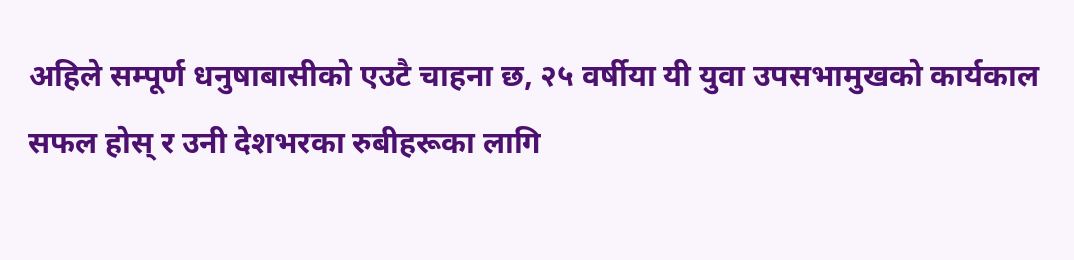अहिले सम्पूर्ण धनुषाबासीको एउटै चाहना छ, २५ वर्षीया यी युवा उपसभामुखको कार्यकाल सफल होस् र उनी देशभरका रुबीहरूका लागि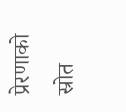प्रेरणाको स्रोत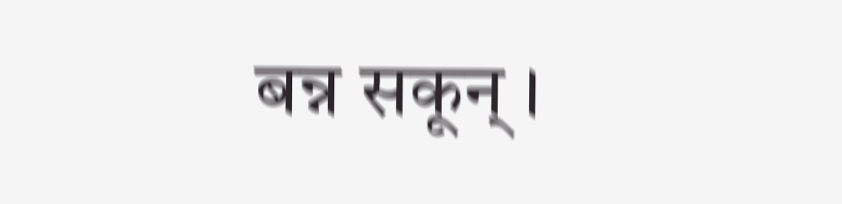बन्न सकून् ।